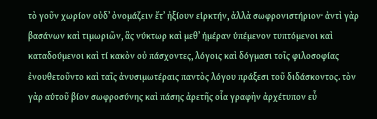τὸ γοῦν χωρίον οὐδ’ ὀνομάζειν ἔτ’ ἠξίουν εἱρκτήν, ἀλλὰ σωφρονιστήριον· ἀντὶ γὰρ βασάνων καὶ τιμωριῶν, ἃς νύκτωρ καὶ μεθ’ ἡμέραν ὑπέμενον τυπτόμενοι καὶ καταδούμενοι καὶ τί κακὸν οὐ πάσχοντες, λόγοις καὶ δόγμασι τοῖς φιλοσοφίας ἐνουθετοῦντο καὶ ταῖς ἀνυσιμωτέραις παντὸς λόγου πράξεσι τοῦ διδάσκοντος. τὸν γὰρ αὑτοῦ βίον σωφροσύνης καὶ πάσης ἀρετῆς οἷα γραφὴν ἀρχέτυπον εὖ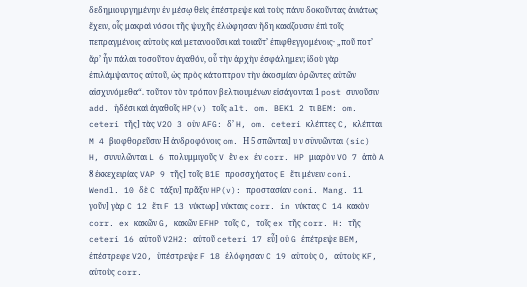δεδημιουργημένην ἐν μέσῳ θεὶς ἐπέστρεψε καὶ τοὺς πάνυ δοκοῦντας ἀνιάτως ἔχειν, οἷς μακραὶ νόσοι τῆς ψυχῆς ἐλώφησαν ἤδη κακίζουσιν ἐπὶ τοῖς πεπραγμένοις αὑτοὺς καὶ μετανοοῦσι καὶ τοιαῦτ’ ἐπιφθεγγομένοις· „ποῦ ποτ’ ἄρ’ ἦν πάλαι τοσοῦτον ἀγαθόν, οὗ τὴν ἀρχὴν ἐσφάλημεν; ἰδοὺ γὰρ ἐπιλάμψαντος αὐτοῦ, ὡς πρὸς κάτοπτρον τὴν ἀκοσμίαν ὁρῶντες αὑτῶν αἰσχυνόμεθα“. τοῦτον τὸν τρόπον βελτιουμένων εἰσάγονται 1 post συνοῦσιν add. ἡδέσι καὶ ἀγαθοῖς HP(v) τοῖς alt. om. BEK1 2 τι BEM: om. ceteri τῆς] τὰς V2O 3 οὑν AFG: δ’ H, om. ceteri κλέπτες C, κλέπται M 4 βιοφθορεῦσιν Η ἀνδροφόνοις om. Η 5 σπῶνται] υ ν σϋνυῶνται (sic) H, συνυλῶνται L 6 πολυμμιγοῦς V ἓν ex ἐν corr. HP μιαρὸν VO 7 ἀπὸ A 8 ἐκκεχειρίας VAP 9 τῆς] τοῖς B1E προσσχήατος E ἔτι μένειν coni. Wendl. 10 δὲ C τάξιν] πρᾶξιν HP(v): προστασίαν coni. Mang. 11 γοῦν] γὰρ C 12 ἔτι F 13 νύκτωρ] νύκταις corr. in νύκτας C 14 κακὸν corr. ex κακῶν G, κακῶν EFHP τοῖς C, τοῖς ex τῆς corr. H: τῆς ceteri 16 αὐτοῦ V2H2: αὐτοῦ ceteri 17 εὖ] οὐ G ἐπέτρεψε BEM, ἐπέστρεφε V2O, ὑπέστρεψε F 18 ἐλόφησαν C 19 αὑτοὺς O, αὐτοὺς KF, αὐτοὺς corr.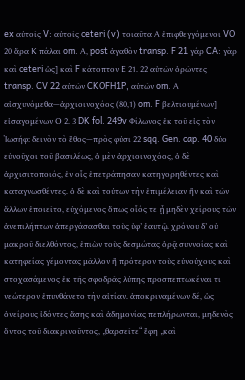ex αὐτοῖς V: αὐτοῖς ceteri (v) τοιαῦτα Α ἐπιφθεγγόμενοι VO 20 ἄρα Κ πάλαι om. Α, post ἀγαθὸν transp. F 21 γάρ CA: γὰρ καὶ ceteri ὡς] καὶ F κάτοπτον Ε 21. 22 αὑτῶν ὁρῶντες transp. CV 22 αὐτῶν CKOFH1P, αὐτῶν om. Α αἰσχυνόμεθα—ἀρχιοινοχόος (80,1) om. F βελτιουμένων] εἰσαγομένων Ο 2. 3 DK fol. 249v Φίλωνος ἐκ τοῦ εἰς τὸν Ἰωσήφ: δεινὸν τὸ ἔθος—πρὸς φύσι 22 sqq. Gen. cap. 40 δύο εὐνοῦχοι τοῦ βασιλέως, ὁ μὲν ἀρχιοινοχόος, ὁ δὲ ἀρχισιτοποιός, ἐν οἷς ἐπετράπησαν κατηγορηθέντες καὶ καταγνωσθέντες. ὁ δὲ καὶ τούτων τὴν ἐπιμέλειαν ἣν καὶ τῶν ἄλλων ἐποιεῖτο, εὐχόμενος ὅπως οἷός τε ᾖ μηδὲν χείρους τῶν ἀνεπιλήπτων ἀπεργάσασθαι τοὺς ὑφ’ ἑαυτῷ. χρόνου δ’ οὐ μακροῦ διελθόντος, ἐπιὼν τοὺς δεσμώτας ὁρᾷ συννοίας καὶ κατηφείας γέμοντας μᾶλλον ἢ πρότερον τοὺς εὐνούχους καὶ στοχασάμενος ἐκ τῆς σφοδρᾶς λύπης προσπεπτωκέναι τι νεώτερον ἐπυνθάνετο τὴν αἰτίαν. ἀποκριναμένων δέ, ὡς ὀνείρους ἰδόντες ἄσης καὶ ἀδημονίας πεπλήρωνται, μηδενὸς ὄντος τοῦ διακρινοῦντος, „θαρσεῖτε“ ἔφη „καὶ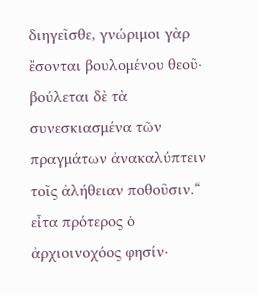διηγεῖσθε, γνώριμοι γὰρ ἔσονται βουλομένου θεοῦ· βούλεται δὲ τὰ συνεσκιασμένα τῶν πραγμάτων ἀνακαλύπτειν τοῖς ἀλήθειαν ποθοῦσιν.“ εἶτα πρότερος ὁ ἀρχιοινοχόος φησίν·